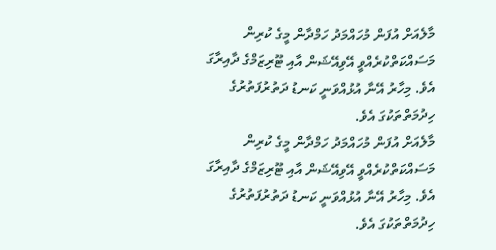މާލެއަށް އުފަން މުހައްމަދު ހަމްދާން މީގެ ކުރިން މަސައްކަތްކުރެއްވީ އޭވިއޭޝަން އާއި ޓޫރިޒަމްގެ ދާއިރާގަ އެވެ. މިހާރު އޭނާ އުޅުއްވަނީ ކަނޑު ދަތުރުފަތުރުގެ ހިދުމަތްތަކުގަ އެވެ.
މާލެއަށް އުފަން މުހައްމަދު ހަމްދާން މީގެ ކުރިން މަސައްކަތްކުރެއްވީ އޭވިއޭޝަން އާއި ޓޫރިޒަމްގެ ދާއިރާގަ އެވެ. މިހާރު އޭނާ އުޅުއްވަނީ ކަނޑު ދަތުރުފަތުރުގެ ހިދުމަތްތަކުގަ އެވެ.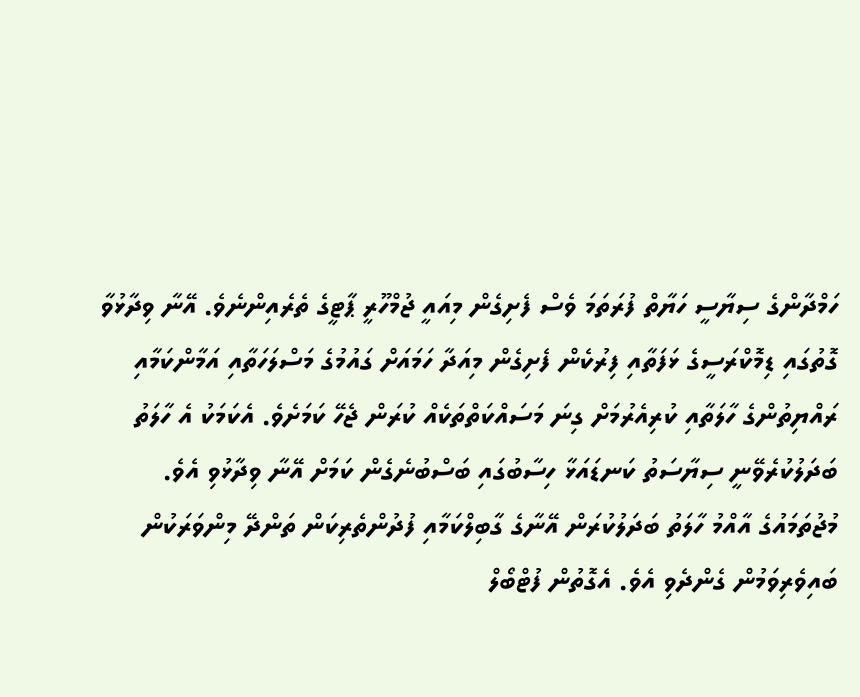ހަމްދާންގެ ސިޔާސީ ހަޔާތް ފުރަތަމަ ވެސް ފެށިގެން މިއައީ ޖުމްހޫރީ ޕާޓީގެ ތެރެއިންނެވެ. އޭނާ ވިދާޅުވާ ގޮތުގައި ޑިމޮކްރަސީގެ ޅަފަތާއި ފިރުކެން ފެށިގެން މިއަދާ ހަމައަށް ގައުމުގެ މަސްލަހަތާއި އަމާންކަމާއި ރައްޔިތުންގެ ހާލަތާއި ކުރިއެރުމަށް ގިނަ މަސައްކަތްތަކެއް ކުރަން ޖެހޭ ކަމަށެވެ. އެކަމަކު އެ ހާލަތު ބަދަލުކުރެވޭނީ ސިޔާސަތު ކަނޑައަޅާ ހިސާބުގައި ބަސްބުނެގެން ކަމަށް އޭނާ ވިދާޅުވި އެވެ.
މުޖުތަމައުގެ އާއްމު ހާލަތު ބަދަލުކުރަން އޭނާގެ ގާބިލްކަމާއި ފުދުންތެރިކަން ތަންދޭ މިންވަރަކުން ބައިވެރިވަމުން ގެންދެވި އެވެ. އެގޮތުން ފުޓްބޯލް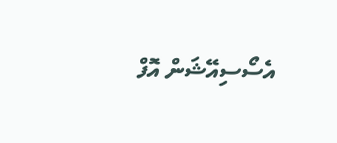އެސޯސިއޭޝަން އޮފް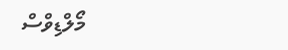މޯލްޑިވްސް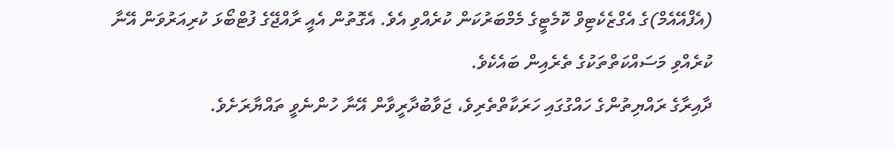(އެފްއޭއެމް)ގެ އެގްޒެކެޓިވް ކޮމެޓީގެ މެމްބަރުކަން ކުރެއްވި އެވެ. އެގޮތުން އެއީ ރާއްޖޭގެ ފުޓްބޯޅަ ކުރިއަރުވަން އޭނާ ކުރެއްވި މަސައްކަތްތަކުގެ ތެރެއިން ބައެކެވެ.
ދާއިރާގެ ރައްޔިތުންގެ ހައްގުގައި ހަރަކާތްތެރިވެ، ޖަވާބުދާރީވާން އޭނާ ހުންނެވީ ތައްޔާރަށެވެ.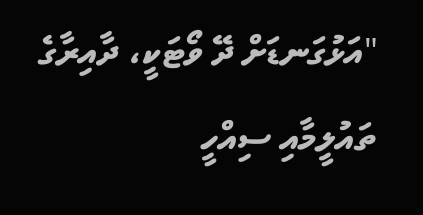"އަޅުގަނޑަށް ދޭ ވޯޓަކީ، ދާއިރާގެ ތައުލީމާއި ސިއްހީ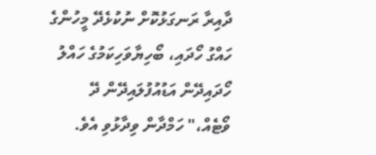ދާއިރާ ރަނގަޅުކޮށް ނުކުޅެދޭ މީހުންގެ ހައްގު ހޯދައި، ބޯހިޔާވަހިކަމުގެ ހައްލު ހޯދައިދޭން އަޑުއުފުލައިދޭން ދޭ ވޯޓެއް،" ހަމްދާން ވިދާޅުވި އެވެ.